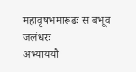महावृषभमारूढः स बभूव जलंधरः
अभ्याययौ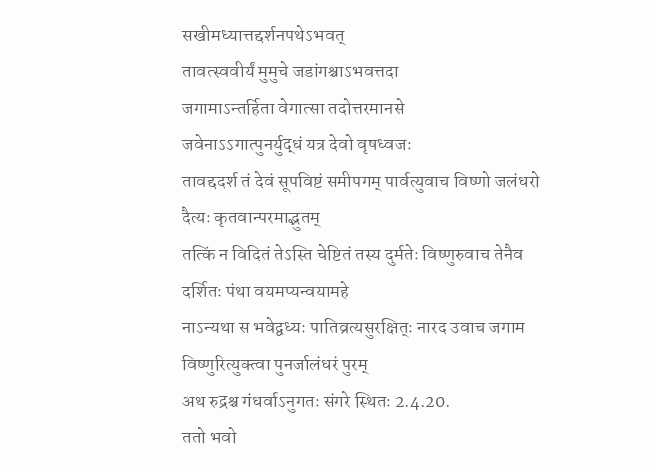सखीमध्यात्तद्दर्शनपथेऽभवत्
तावत्स्ववीर्यं मुमुचे जडांगश्चाऽभवत्तदा
जगामाऽन्तर्हिता वेगात्सा तदोत्तरमानसे
जवेनाऽऽगात्पुनर्युद्धं यत्र देवो वृषध्वजः
तावद्ददर्श तं देवं सूपविष्टं समीपगम् पार्वत्युवाच विष्णो जलंधरो दैत्यः कृतवान्परमाद्भुतम्
तत्किं न विदितं तेऽस्ति चेष्टितं तस्य दुर्मतेः विष्णुरुवाच तेनैव दर्शितः पंथा वयमप्यन्वयामहे
नाऽन्यथा स भवेद्वध्यः पातिव्रत्यसुरक्षित्ः नारद उवाच जगाम विष्णुरित्युक्त्वा पुनर्जालंधरं पुरम्
अथ रुद्रश्च गंधर्वाऽनुगतः संगरे स्थितः 2.4.20.
ततो भवो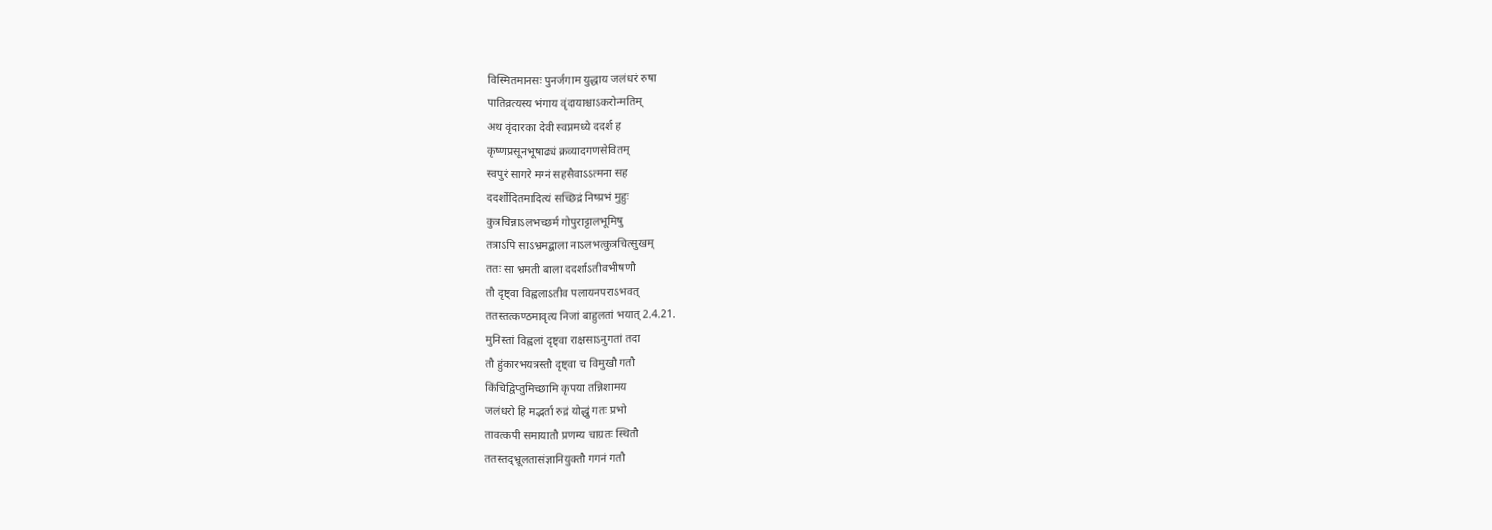विस्मितमानसः पुनर्जगाम युद्धाय जलंधरं रुषा
पातिव्रत्यस्य भंगाय वृंदायाश्चाऽकरोन्मतिम्
अथ वृंदारका देवी स्वप्नमध्ये ददर्श ह
कृष्णप्रसूनभूषाढ्यं क्रव्यादगणसेवितम्
स्वपुरं सागरे मग्नं सहसैवाऽऽत्मना सह
ददर्शोदितमादित्यं सच्छिद्रं निष्प्रभं मुहुः
कुत्रचिन्नाऽलभच्छर्म गोपुराट्टालभूमिषु
तत्राऽपि साऽभ्रमद्बाला नाऽलभत्कुत्रचित्सुखम्
ततः सा भ्रमती बाला ददर्शाऽतीवभीषणौ
तौ दृष्ट्वा विह्वलाऽतीव पलायनपराऽभवत्
ततस्तत्कण्ठमावृत्य निजां बाहुलतां भयात् 2.4.21.
मुनिस्तां विह्वलां दृष्ट्वा राक्षसाऽनुगतां तदा
तौ हुंकारभयत्रस्तौ दृष्ट्वा च विमुखौ गतौ
किंचिद्विप्तुमिच्छामि कृपया तन्निशामय
जलंधरो हि मद्भर्ता रुद्रं योद्धुं गतः प्रभो
तावत्कपी समायातौ प्रणम्य चाग्रतः स्थितौ
ततस्तद्भ्रूलतासंज्ञानियुक्तौ गगनं गतौ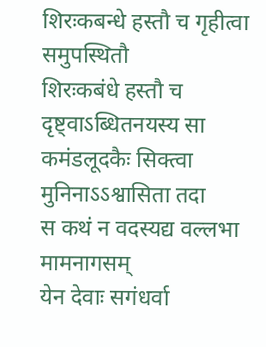शिरःकबन्धे हस्तौ च गृहीत्वा समुपस्थितौ
शिरःकबंधे हस्तौ च दृष्ट्वाऽब्धितनयस्य सा
कमंडलूदकैः सिक्त्वा मुनिनाऽऽश्वासिता तदा
स कथं न वदस्यद्य वल्लभा मामनागसम्
येन देवाः सगंधर्वा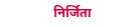निर्जिता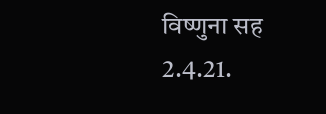विष्णुना सह 2.4.21.